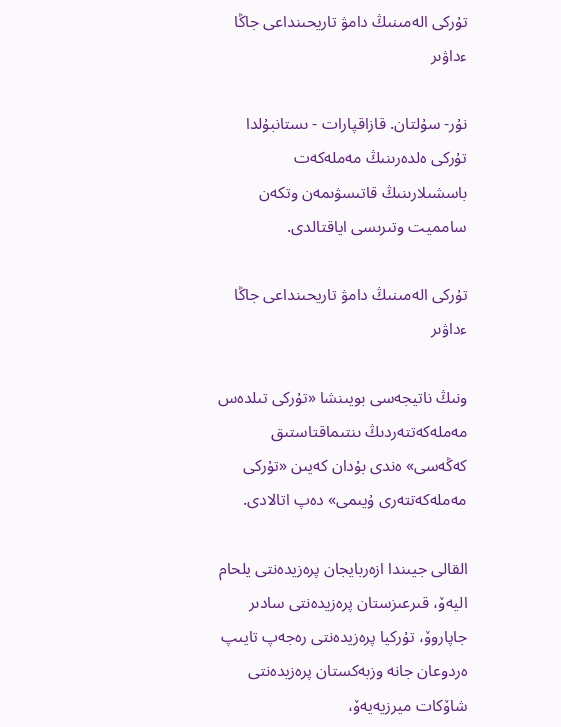تۇركى الەمىنىڭ دامۋ تاريحىنداعى جاڭا ءداۋىر

نۇر- سۇلتان. قازاقپارات - ىستانبۇلدا تۇركى ەلدەرىنىڭ مەملەكەت باسشىلارىنىڭ قاتىسۋىمەن وتكەن سامميت وتىرىسى اياقتالدى.

تۇركى الەمىنىڭ دامۋ تاريحىنداعى جاڭا ءداۋىر

ونىڭ ناتيجەسى بويىنشا «تۇركى تىلدەس مەملەكەتتەردىڭ ىنتىماقتاستىق كەڭەسى» ەندى بۇدان كەيىن «تۇركى مەملەكەتتەرى ۇيىمى» دەپ اتالادى.

القالى جيىندا ازەربايجان پرەزيدەنتى يلحام اليەۆ، قىرعىزستان پرەزيدەنتى سادىر جاپاروۆ، تۇركيا پرەزيدەنتى رەجەپ تايىپ ەردوعان جانە وزبەكستان پرەزيدەنتى شاۆكات ميرزيەيەۆ،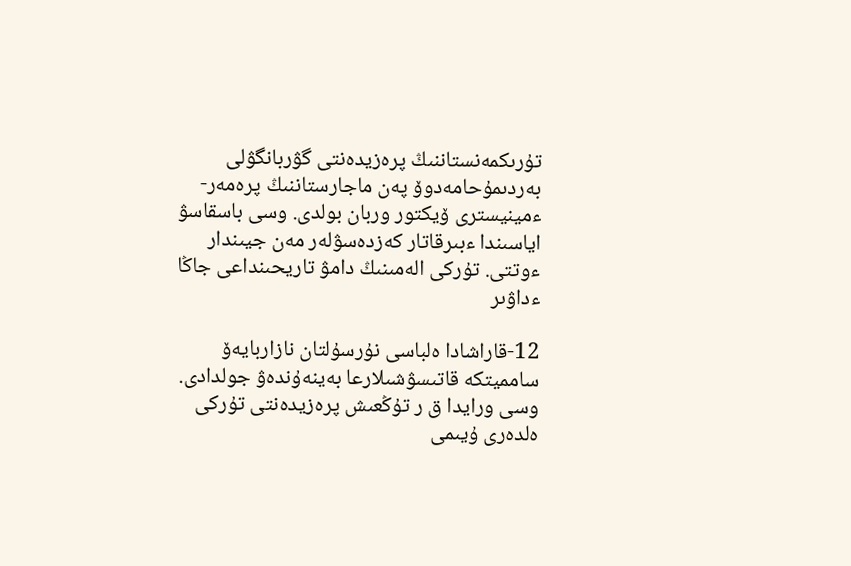تۇرىكمەنستاننىڭ پرەزيدەنتى گۋربانگۋلى بەردىمۇحامەدوۆ پەن ماجارستاننىڭ پرەمەر- ءمينيسترى ۆيكتور وربان بولدى. وسى باسقاسۋ اياسىندا ءبىرقاتار كەزدەسۋلەر مەن جيىندار ءوتتى. تۇركى الەمىنىڭ دامۋ تاريحىنداعى جاڭا ءداۋىر

12-قاراشادا ەلباسى نۇرسۇلتان نازاربايەۆ سامميتكە قاتىسۋشىلارعا بەينەۇندەۋ جولدادى. وسى ورايدا ق ر تۇڭعىش پرەزيدەنتى تۇركى ەلدەرى ۇيىمى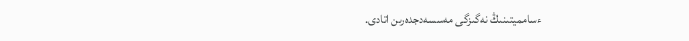ءسامميتىنىڭ نەگىزگى مەسسەدجدەرىن اتادى.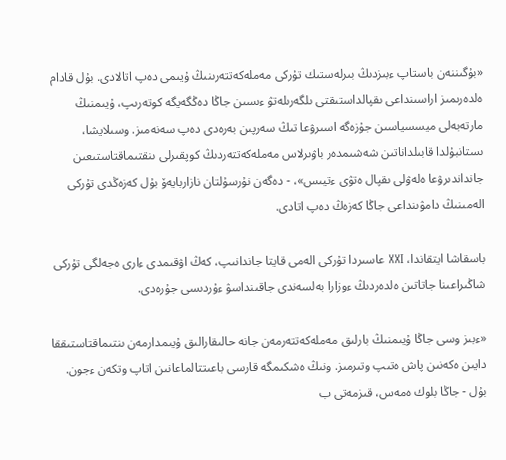«بۇگىننەن باستاپ ءبىزدىڭ بىرلەستىك تۇركى مەملەكەتتەرىنىڭ ۇيىمى دەپ اتالادى. بۇل قادام ەلدەرىمىز اراسىنداعى ىقپالداستىقتى ىلگەرىلەتۋ ءىسىن جاڭا دەڭگەيگە كوتەرىپ، ۇيىمنىڭ مارتەبەلى ميسسياسىن جۇزەگە اسىرۋعا تىڭ سەرپىن بەرەدى دەپ سەنەمىز. وسىلايشا، ىستانبۇلدا قابىلداناتىن شەشىمدەر باۋىرلاس مەملەكەتتەردىڭ كوپقىرلى ىنقتىماقتاستىعىن جانداندىرۋعا ەلەۋلى ىقپال ەتۋى ءتيىس»، - دەگەن نۇرسۇلتان نازاربايەۆ بۇل كەزەڭدى تۇركى الەمىنىڭ دامۋىنداعى جاڭا كەزەڭ دەپ اتادى.

باسقاشا ايتقاندا، ХХІ عاسىردا تۇركى الەمى قايتا جاندانىپ، كەڭ اۋقىمدى ءارى ەجەلگى تۇركى شاڭىراعىنا جاتاتىن ەلدەردىڭ ءوزارا بەلسەندى جاقىنداسۋ ءۇردىسى جۇرەدى.

«ءبىز وسى جاڭا ۇيىمنىڭ بارلىق مەملەكەتتەرمەن جانە حالىقارالىق ۇيىمدارمەن ىنتىماقتاستىققا دايىن ەكەنىن پاش ەتىپ وتىرمىز. ونىڭ ەشكىمگە قارسى باعىتتالماعانىن اتاپ وتكەن ءجون. بۇل - جاڭا بلوك ەمەس، قىزمەتى ب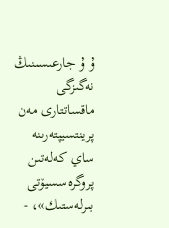ۇ ۇ جارعىسىنىڭ نەگىزگى ماقساتتارى مەن پرينتسيپتەرىنە ساي كەلەتىن پروگرەسسيۆتى بىرلەستىك»، -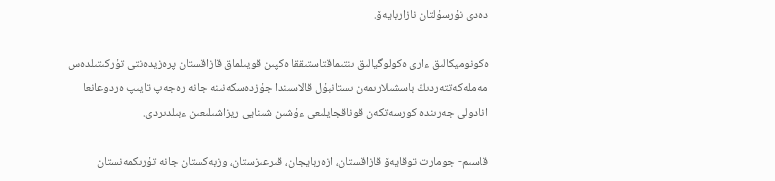دەدى نۇرسۇلتان نازاربايەۆ.

ەكونوميكالىق ءارى ەكولوگيالىق ىنتىماقتاستىققا ەكپىن قويىلماق قازاقستان پرەزيدەنتى تۇركىتىلدەس مەملەكەتتەردىڭ باسشىلارىمەن ىستانبۇل قالاسىندا جۇزدەسكەنىنە جانە رەجەپ تايىپ ەردوعانعا انادولى جەرىندە كورسەتكەن قوناقجايلىعى ءۇشىن شىنايى ريزاشىلىعىن ءبىلدىردى.

قاسىم- جومارت توقايەۆ قازاقستان، ازەربايجان، قىرعىزستان، وزبەكستان جانە تۇرىكمەنستان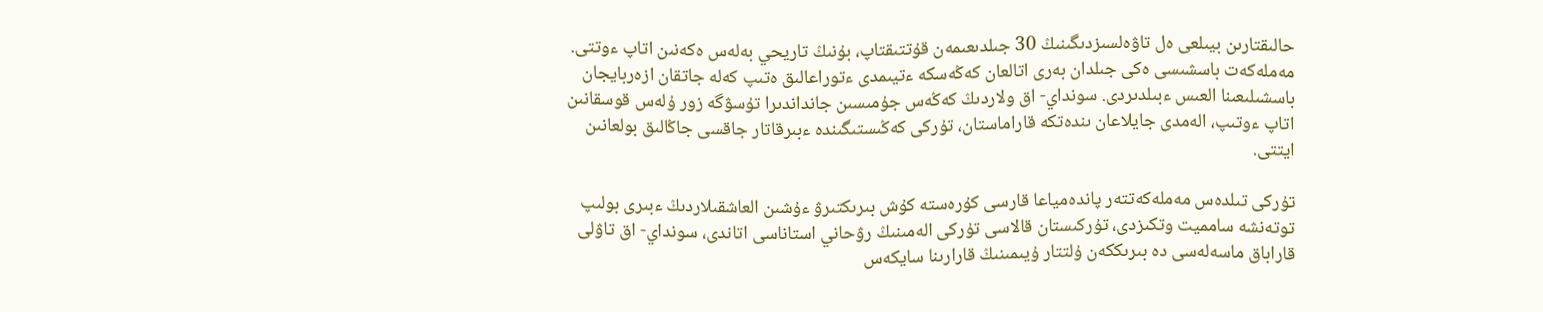حالىقتارىن بيىلعى ەل تاۋەلسىزدىگىنىڭ 30 جىلدىعىمەن قۇتتىقتاپ، بۇنىڭ تاريحي بەلەس ەكەنىن اتاپ ءوتتى. مەملەكەت باسشىسى ەكى جىلدان بەرى اتالعان كەڭەسكە ءتيىمدى ءتوراعالىق ەتىپ كەلە جاتقان ازەربايجان باسشىلىعىنا العىس ءبىلدىردى. سونداي- اق ولاردىڭ كەڭەس جۇمىسىن جانداندىرا تۇسۋگە زور ۇلەس قوسقانىن اتاپ ءوتىپ، الەمدى جايلاعان ىندەتكە قاراماستان، تۇركى كەڭىستىگىندە ءبىرقاتار جاقسى جاڭالىق بولعانىن ايتتى.

تۇركى تىلدەس مەملەكەتتەر پاندەمياعا قارسى كۇرەستە كۇش بىرىكتىرۋ ءۇشىن العاشقىلاردىڭ ءبىرى بولىپ توتەنشە سامميت وتكىزدى، تۇركىستان قالاسى تۇركى الەمىنىڭ رۋحاني استاناسى اتاندى، سونداي- اق تاۋلى قاراباق ماسەلەسى دە بىرىككەن ۇلتتار ۇيىمىنىڭ قارارىنا سايكەس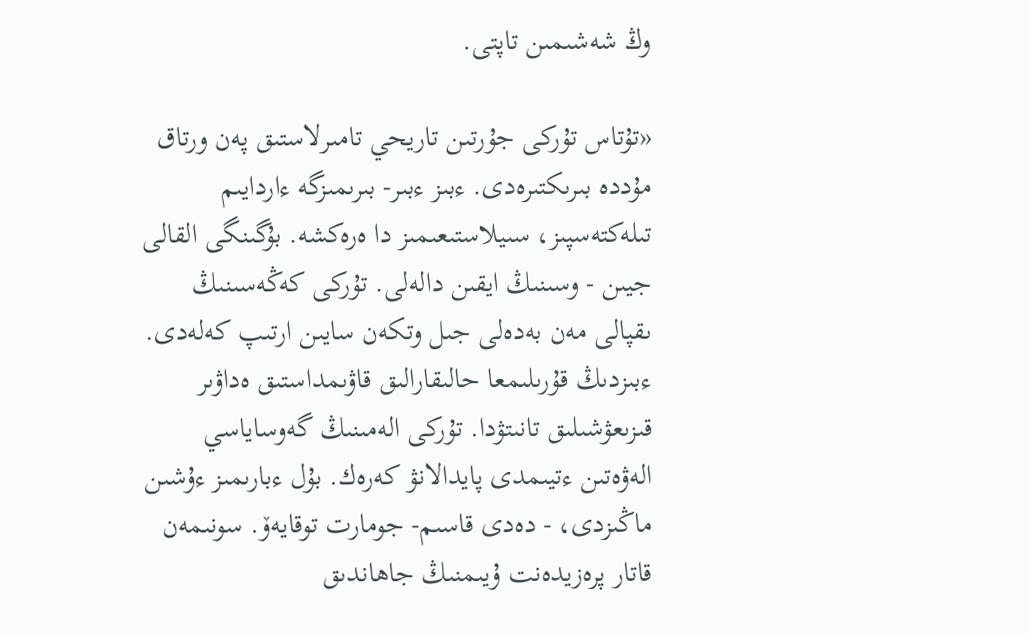وڭ شەشىمىن تاپتى.

«تۇتاس تۇركى جۇرتىن تاريحي تامىرلاستىق پەن ورتاق مۇددە بىرىكتىرەدى. ءبىز ءبىر- بىرىمىزگە ءاردايىم تىلەكتەسپىز، سىيلاستىعىمىز دا ەرەكشە. بۇگىنگى القالى جيىن - وسىنىڭ ايقىن دالەلى. تۇركى كەڭەسىنىڭ ىقپالى مەن بەدەلى جىل وتكەن سايىن ارتىپ كەلەدى. ءبىزدىڭ قۇرىلىمعا حالىقارالىق قاۋىمداستىق ەداۋىر قىزىعۋشىلىق تانىتۋدا. تۇركى الەمىنىڭ گەوساياسي الەۋەتىن ءتيىمدى پايدالانۋ كەرەك. بۇل ءبارىمىز ءۇشىن ماڭىزدى، - دەدى قاسىم- جومارت توقايەۆ. سونىمەن قاتار پرەزيدەنت ۇيىمنىڭ جاھاندىق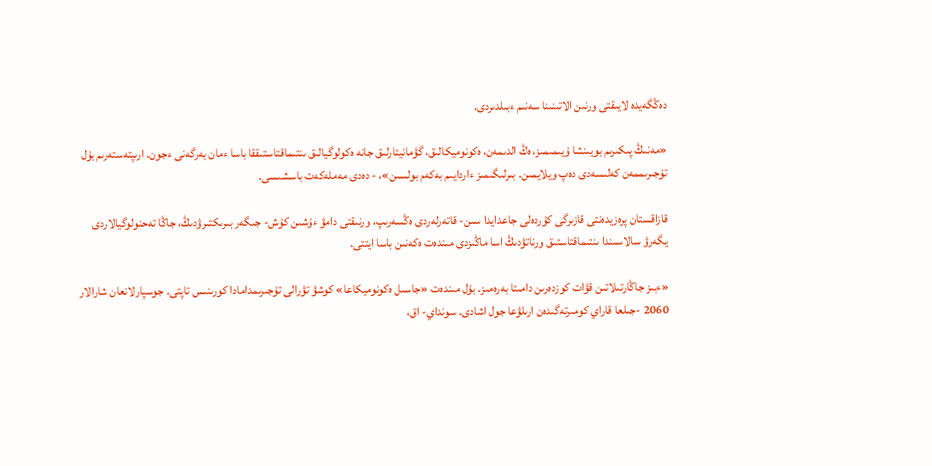دەڭگەيدە لايىقتى ورنىن الاتىنىنا سەنىم ءبىلدىردى.

«مەنىڭ پىكىرىم بويىنشا ۇيىمىمىز، ەڭ الدىمەن، ەكونوميكالىق، گۋمانيتارلىق جانە ەكولوگيالىق ىنتىماقتاستىققا باسا ءمان بەرگەنى ءجون. ارىپتەستەرىم بۇل تۇجىرىممەن كەلىسەدى دەپ ويلايمىن. بىرلىگىمىز ءاردايىم بەكەم بولسىن»، - دەدى مەملەكەت باسشىسى.

قازاقستان پرەزيدەنتى قازىرگى كۇردەلى جاعدايدا سىن- قاتەرلەردى ەڭسەرىپ، ورنىقتى دامۋ ءۇشىن كۇش- جىگەر بىرىكتىرۋدىڭ، جاڭا تەحنولوگيالاردى يگەرۋ سالاسىندا ىنتىماقتاستىق ورناتۋدىڭ اسا ماڭىزدى مىندەت ەكەنىن باسا ايتتى.

«ءبىز جاڭارتىلاتىن قۋات كوزدەرىن دامىتا بەرەمىز. بۇل مىندەت «جاسىل ەكونوميكاعا» كوشۋ تۋرالى تۇجىرىمدامادا كورىنىس تاپتى. جوسپارلانعان شارالار 2060 -جىلعا قاراي كومىرتەگىدەن ارىلۋعا جول اشادى. سونداي- اق،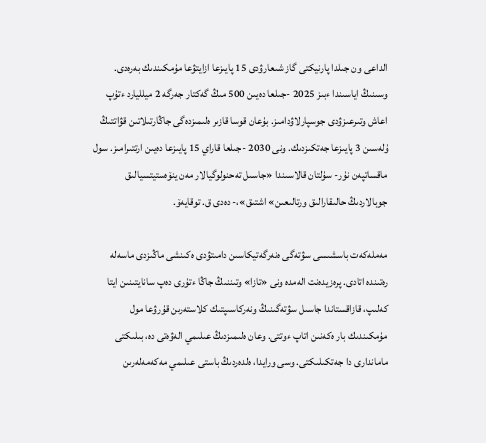الداعى ون جىلدا پارنيكتى گاز شىعارۋدى 15 پايىزعا ازايتۋعا مۇمكىندىك بەرەدى. وسىنىڭ اياسىندا ءبىز 2025 -جىلعا دەيىن 500 مىڭ گەكتار جەرگە 2 ميلليارد ءتۇپ اعاش وتىرعىزۋدى جوسپارلاۋدامىز. بۇعان قوسا قازىر ەلىمىزدەگى جاڭارتىلاتىن قۋاتتىڭ ۇلەسىن 3 پايىزعا جەتكىزدىك. ونى 2030 -جىلعا قاراي 15 پايىزعا دەيىن ارتتىرامىز. سول ماقساتپەن نۇر- سۇلتان قالاسىندا «جاسىل تەحنولوگيالار مەن ينۆەستيتسيالىق جوبالاردىڭ حالىقارالىق ورتالىعىن» اشتىق»،- دەدى ق. توقايەۆ.

مەملەكەت باسشىسى سۋتەگى ەنەرگەتيكاسىن دامىتۋدى ەكىنشى ماڭىزدى ماسەلە رەتىندە اتادى. پرەزيدەنت الەمدە ونى «تازا» وتىننىڭ جاڭا ءتۇرى دەپ سانايتىنىن ايتا كەلىپ، قازاقستاندا جاسىل سۋتەگىنىڭ ونەركاسىپتىك كلاستەرىن قۇرۋعا مول مۇمكىندىك بار ەكەنىن اتاپ ءوتتى. وعان ەلىمىزدىڭ عىلىمي الەۋەتى دە، بىلىكتى ماماندارى دا جەتكىلىكتى. وسى ورايدا، ەلدەردىڭ باستى عىلىمي مەكەمەلەرىن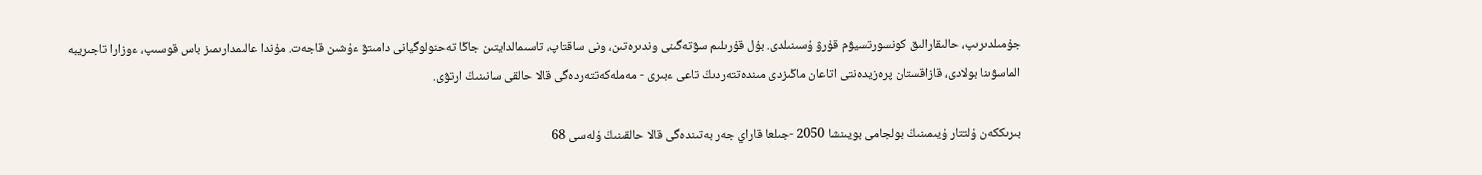جۇمىلدىرىپ، حالىقارالىق كونسورتسيۋم قۇرۋ ۇسىنىلدى. بۇل قۇرىلىم سۋتەگىنى وندىرەتىن، ونى ساقتاپ، تاسىمالدايتىن جاڭا تەحنولوگيانى دامىتۋ ءۇشىن قاجەت. مۇندا عالىمدارىمىز باس قوسىپ، ءوزارا تاجىريبە الماسۋىنا بولادى، قازاقستان پرەزيدەنتى اتاعان ماڭىزدى مىندەتتەردىڭ تاعى ءبىرى - مەملەكەتتەردەگى قالا حالقى سانىنىڭ ارتۋى.

بىرىككەن ۇلتتار ۇيىمىنىڭ بولجامى بويىنشا 2050 -جىلعا قاراي جەر بەتىندەگى قالا حالقىنىڭ ۇلەسى 68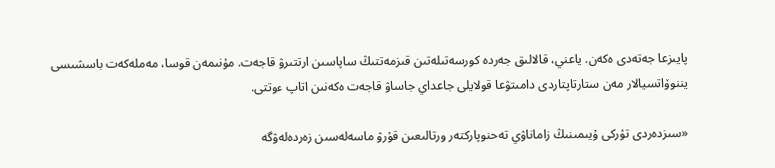پايىزعا جەتەدى ەكەن. ياعني، قالالىق جەردە كورسەتىلەتىن قىزمەتتىڭ ساپاسىن ارتتىرۋ قاجەت. مۇنىمەن قوسا، مەملەكەت باسشىسى يننوۆاتسيالار مەن ستارتاپتاردى دامىتۋعا قولايلى جاعداي جاساۋ قاجەت ەكەنىن اتاپ ءوتتى.

«سىزدەردى تۇركى ۇيىمىنىڭ زاماناۋي تەحنوپاركتەر ورتالىعىن قۇرۋ ماسەلەسىن زەردەلەۋگە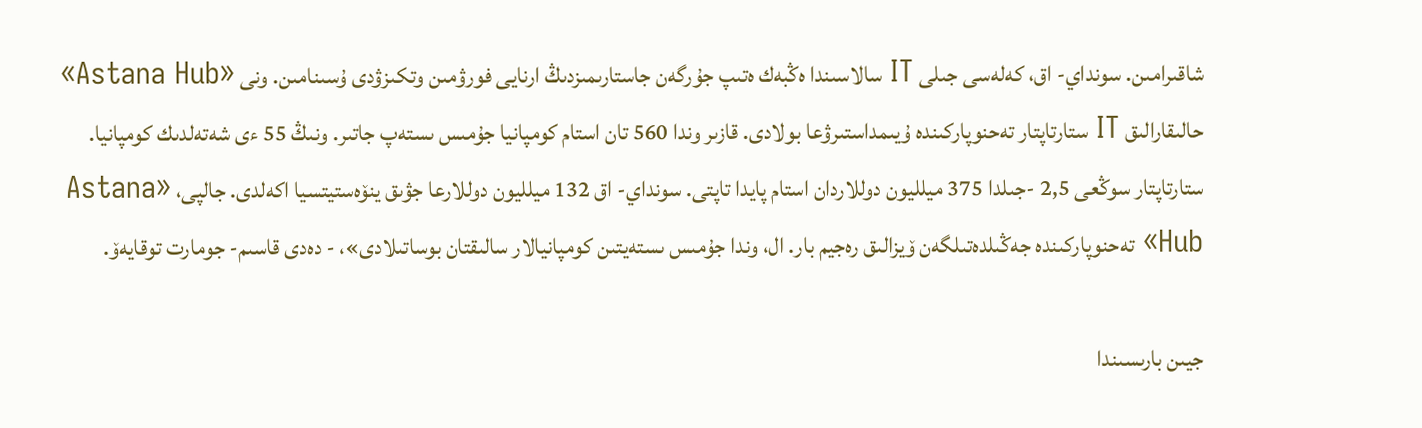شاقىرامىن. سونداي- اق، كەلەسى جىلى IT سالاسىندا ەڭبەك ەتىپ جۇرگەن جاستارىمىزدىڭ ارنايى فورۋمىن وتكىزۋدى ۇسىنامىن. ونى «Astana Hub» حالىقارالىق IT ستارتاپتار تەحنوپاركىندە ۇيىمداستىرۋعا بولادى. قازىر وندا 560 تان استام كومپانيا جۇمىس ىستەپ جاتىر. ونىڭ 55 ءى شەتەلدىك كومپانيا. ستارتاپتار سوڭعى 2,5 -جىلدا 375 ميلليون دوللاردان استام پايدا تاپتى. سونداي- اق 132 ميلليون دوللارعا جۋىق ينۆەستيتسيا اكەلدى. جالپى، «Astana Hub» تەحنوپاركىندە جەڭىلدەتىلگەن ۆيزالىق رەجيم بار. ال، وندا جۇمىس ىستەيتىن كومپانيالار سالىقتان بوساتىلادى»، - دەدى قاسىم- جومارت توقايەۆ.

جيىن بارىسىندا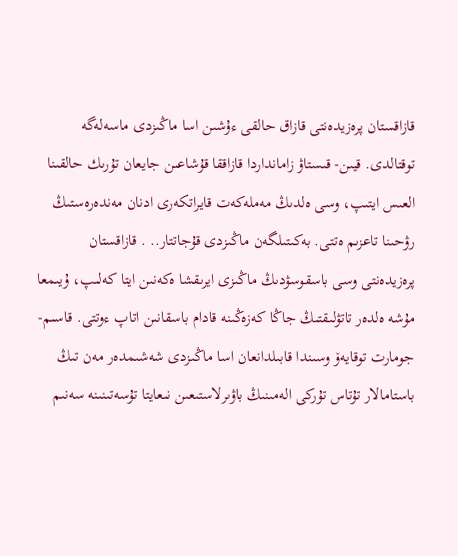قازاقستان پرەزيدەنتى قازاق حالقى ءۇشىن اسا ماڭىزدى ماسەلەگە توقتالدى. قيىن- قىستاۋ زامانداردا قازاققا قۇشاعىن جايعان تۇرىك حالقىنا العىس ايتىپ، وسى ەلدىڭ مەملەكەت قايراتكەرى ادنان مەندەرەستىڭ رۋحىنا تاعزىم ەتتى. بەكىتىلگەن ماڭىزدى قۇجاتتار.. . قازاقستان پرەزيدەنتى وسى باسقوسۋدىڭ ماڭىزى ايرىقشا ەكەنىن ايتا كەلىپ، ۇيىمعا مۇشە ەلدەر تاتۋلىقتىڭ جاڭا كەزەڭىنە قادام باسقانىن اتاپ ءوتتى. قاسىم- جومارت توقايەۆ وسىندا قابىلدانعان اسا ماڭىزدى شەشىمدەر مەن تىڭ باستامالار تۇتاس تۇركى الەمىنىڭ باۋىرلاستىعىن نىعايتا تۇسەتىنىنە سەنىم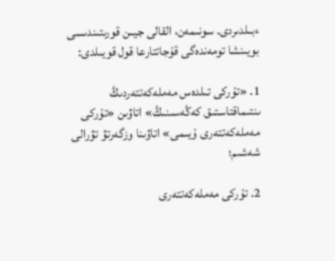ءبىلدىردى. سونىمەن، القالى جيىن قورىتىندىسى بويىنشا تومەندەگى قۇجاتتارعا قول قويىلدى:

1. «تۇركى تىلدەس مەملەكەتتەردىڭ ىنتىماقتاستىق كەڭەسىنىڭ» اتاۋىن «تۇركى مەملەكەتتەرى ۇيىمى» اتاۋىنا وزگەرتۋ تۋرالى شەشىم؛

2. تۇركى مەملەكەتتەرى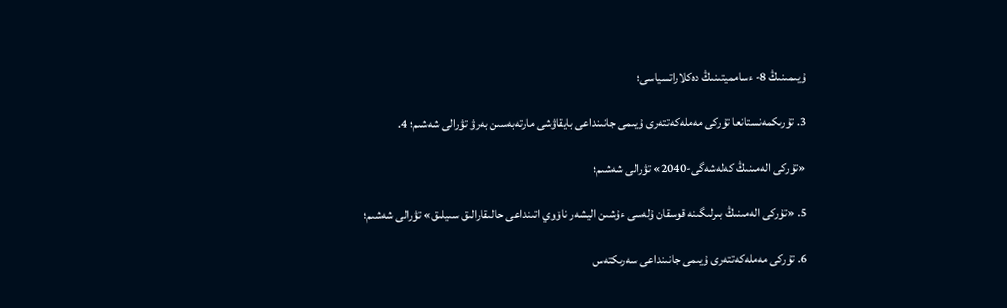ۇيىمىنىڭ 8- ءسامميتىنىڭ دەكلاراتسياسى؛

3. تۇرىكمەنستانعا تۇركى مەملەكەتتەرى ۇيىمى جانىنداعى بايقاۋشى مارتەبەسىن بەرۋ تۋرالى شەشىم؛ 4.

«تۇركى الەمىنىڭ كەلەشەگى-2040» تۋرالى شەشىم؛

5. «تۇركى الەمىنىڭ بىرلىگىنە قوسقان ۇلەسى ءۇشىن اليشەر ناۆوي اتىنداعى حالىقارالىق سىيلىق» تۋرالى شەشىم؛

6. تۇركى مەملەكەتتەرى ۇيىمى جانىنداعى سەرىكتەس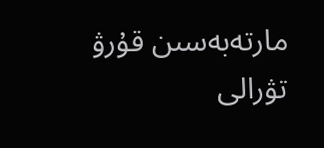مارتەبەسىن قۇرۋ تۋرالى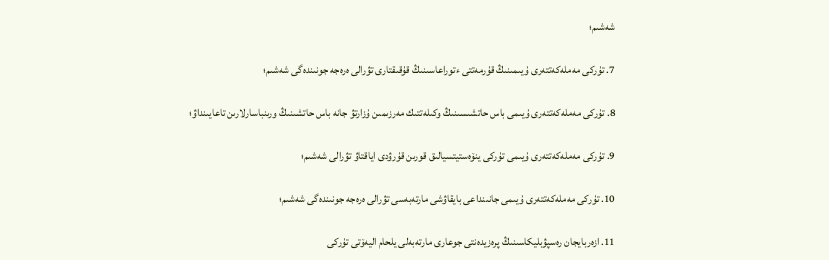شەشىم؛

7. تۇركى مەملەكەتتەرى ۇيىمىنىڭ قۇرمەتتى ءتوراعاسىنىڭ قۇقىقتارى تۋرالى ەرەجە جونىندەگى شەشىم؛

8. تۇركى مەملەكەتتەرى ۇيىمى باس حاتشىسىنىڭ وكىلەتتىك مەرزىمىن ۇزارتۋ جانە باس حاتشىنىڭ ورىنباسارلارىن تاعايىنداۋ؛

9. تۇركى مەملەكەتتەرى ۇيىمى تۇركى ينۆەستيتسيالىق قورىن قۇرۋدى اياقتاۋ تۋرالى شەشىم؛

10. تۇركى مەملەكەتتەرى ۇيىمى جانىنداعى بايقاۋشى مارتەبەسى تۋرالى ەرەجە جونىندەگى شەشىم؛

11. ازەربايجان رەسپۋبليكاسىنىڭ پرەزيدەنتى جوعارى مارتەبەلى يلحام اليەۆتى تۇركى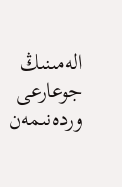الەمىنىڭ جوعارعى وردەنىمەن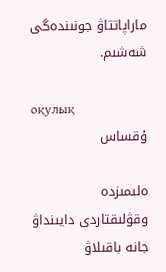ماراپاتتاۋ جونىندەگى شەشىم.

оқулық
ۇقساس

ەلىمىزدە وقۋلىقتاردى دايىنداۋ جانە باقىلاۋ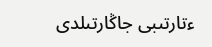ءتارتىبى جاڭارتىلدى